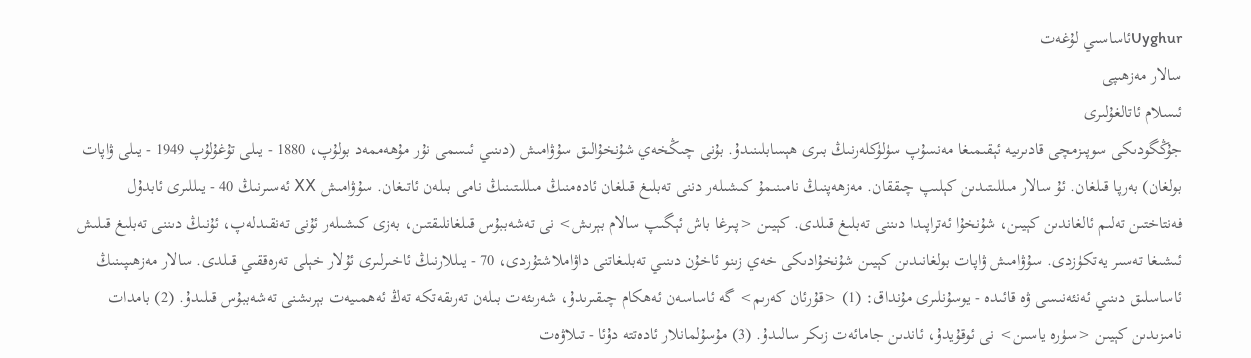Uyghurئاساسىي لۇغەت
سالار مەزھىپى
ئىسلام ئاتالغۇلىرى
جۇڭگودىكى سوپىزمچى قادىرىيە ئېقىمىغا مەنسۇپ سۈلۈكلەرنىڭ بىرى ھېسابلىنىدۇ. بۇنى چىڭخەي شۇنخۇالىق سۇۋامىش (دىنىي ئىسمى نۇر مۇھەممەد بولۇپ، 1880 - يىلى تۇغۇلۇپ 1949 - يىلى ۋاپات بولغان) بەرپا قىلغان. ئۇ سالار مىللىتىدىن كېلىپ چىققان. مەزھەپنىڭ نامىنىمۇ كىشىلەر دننى تەبلىغ قىلغان ئادەمنىڭ مىللىتىنىڭ نامى بىلەن ئاتىغان. سۇۋامىش ⅩⅩ ئەسىرنىڭ 40 - يىللىرى ئابدۇل فەنتاختىن تەلىم ئالغاندىن كېيىن، شۇنخۇا ئەتراپىدا دىننى تەبلىغ قىلدى. كېيىن <پىرغا باش ئېگىپ سالام بېرىش> نى تەشەببۇس قىلغانلىقتىن، بەزى كىشىلەر ئۇنى تەنقىدلەپ، ئۇنىڭ دىننى تەبلىغ قىلىش ئىشىغا تەسىر يەتكۈزدى. سۇۋامىش ۋاپات بولغانىدىن كېيىن شۇنخۇادىكى خەي زىنو ئاخۇن دىنىي تەبلىغاتنى داۋاملاشتۇردى، 70 - يىللارنىڭ ئاخىرلىرى ئۇلار خېلى تەرەققىي قىلدى. سالار مەزھىپىنىڭ ئاساسلىق دىنىي ئەنئەنىسى ۋە قائىدە - يوسۇنلىرى مۇنداق: (1) <قۇرئان كەرىم> گە ئاساسەن ئەھكام چىقىرىدۇ، شەرىئەت بىلەن تەرىقەتكە تەڭ ئەھمىيەت بېرىشنى تەشەببۇس قىلىدۇ. (2) بامدات نامىزىدىن كېيىن <سۈرە ياسىن> نى ئوقۇيدۇ، ئاندىن جامائەت زىكر سالىدۇ. (3) مۇسۇلمانلار ئادەتتە دۇئا - تىلاۋەت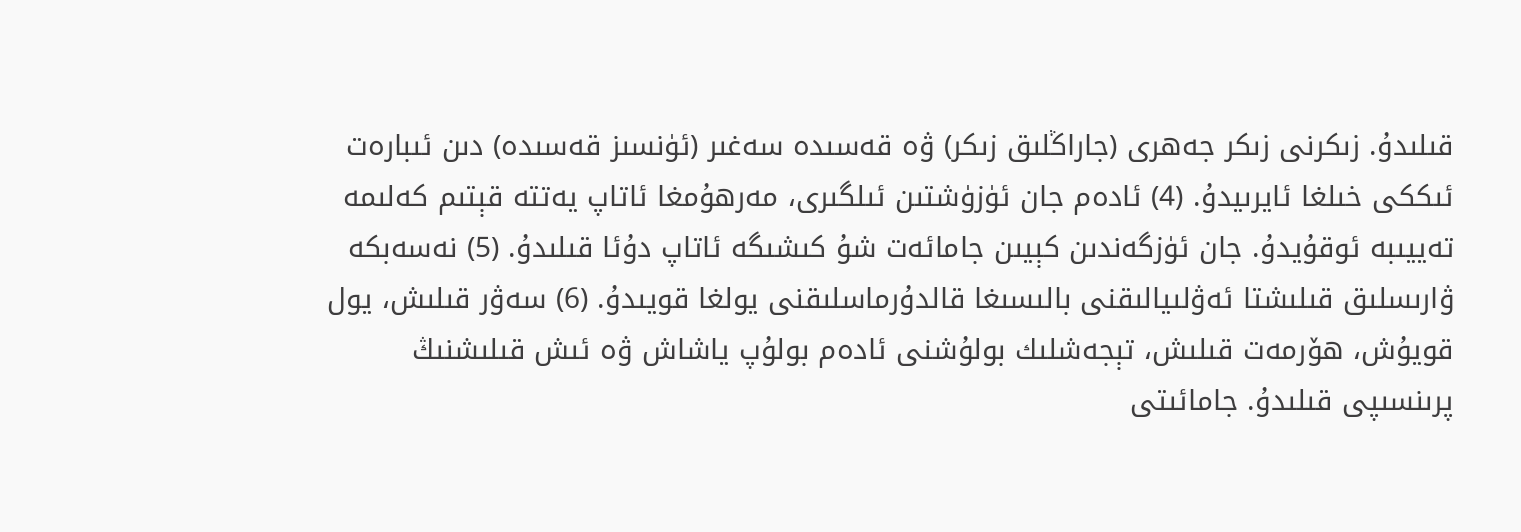قىلىدۇ. زىكرنى زىكر جەھرى (جاراڭلىق زىكر) ۋە قەسىدە سەغىر (ئۈنسىز قەسىدە) دىن ئىبارەت ئىككى خىلغا ئايرىيدۇ. (4) ئادەم جان ئۈزۈشتىن ئىلگىرى، مەرھۇمغا ئاتاپ يەتتە قېتىم كەلىمە تەييىبە ئوقۇيدۇ. جان ئۈزگەندىن كېيىن جامائەت شۇ كىشىگە ئاتاپ دۇئا قىلىدۇ. (5) نەسەبكە ۋارىسلىق قىلىشتا ئەۋلىيالىقنى بالىسىغا قالدۇرماسلىقنى يولغا قويىدۇ. (6) سەۋر قىلىش، يول قويۇش، ھۆرمەت قىلىش، تېجەشلىك بولۇشنى ئادەم بولۇپ ياشاش ۋە ئىش قىلىشنىڭ پرىنسىپى قىلىدۇ. جامائىتى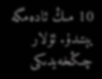10 مىڭ ئادەمگە يېتىدۇ. ئۇلار چىڭخەيدىكى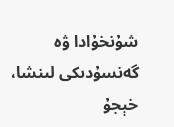شۇنخۇادا ۋە گەنسۇدىكى لىنشا، خېجۇ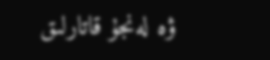ۋە لەنجۇ قاتارلىق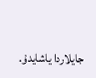جايلاردا ياشايدۇ.